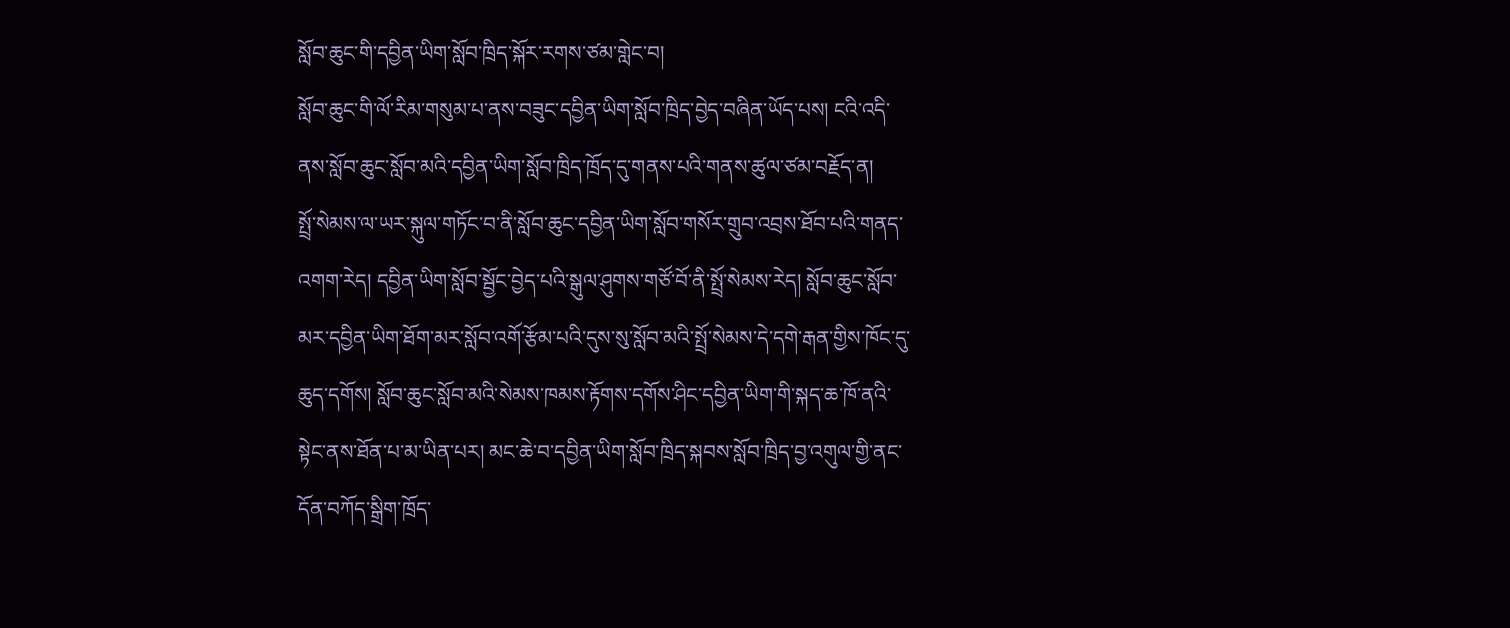སློབ་ཆུང་གི་དབྱིན་ཡིག་སློབ་ཁྲིད་སྐོར་རགས་ཙམ་གླེང་བ།
སློབ་ཆུང་གི་ལོ་རིམ་གསུམ་པ་ནས་བཟུང་དབྱིན་ཡིག་སློབ་ཁྲིད་བྱེད་བཞིན་ཡོད་པས། ངའི་འདི་ནས་སློབ་ཆུང་སློབ་མའི་དབྱིན་ཡིག་སློབ་ཁྲིད་ཁྲོད་དུ་གནས་པའི་གནས་ཚུལ་ཙམ་བརྗོད་ན།
སྤྲོ་སེམས་ལ་ཡར་སྐུལ་གཏོང་བ་ནི་སློབ་ཆུང་དབྱིན་ཡིག་སློབ་གསོར་གྲུབ་འབྲས་ཐོབ་པའི་གནད་འགག་རེད། དབྱིན་ཡིག་སློབ་སྦྱོང་བྱེད་པའི་སྒུལ་ཤུགས་གཙོ་བོ་ནི་སྤྲོ་སེམས་རེད། སློབ་ཆུང་སློབ་མར་དབྱིན་ཡིག་ཐོག་མར་སློབ་འགོ་རྩོམ་པའི་དུས་སུ་སློབ་མའི་སྤྲོ་སེམས་དེ་དགེ་རྒན་གྱིས་ཁོང་དུ་ཆུད་དགོས། སློབ་ཆུང་སློབ་མའི་སེམས་ཁམས་རྟོགས་དགོས་ཤིང་དབྱིན་ཡིག་གི་སྐད་ཆ་ཁོ་ནའི་སྟེང་ནས་ཐོན་པ་མ་ཡིན་པར། མང་ཆེ་བ་དབྱིན་ཡིག་སློབ་ཁྲིད་སྐབས་སློབ་ཁྲིད་བྱ་འགུལ་གྱི་ནང་དོན་བཀོད་སྒྲིག་ཁྲོད་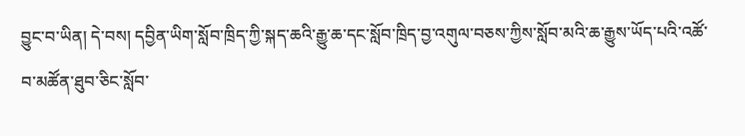བྱུང་བ་ཡིན། དེ་བས། དབྱིན་ཡིག་སློབ་ཁྲིད་ཀྱི་སྐད་ཆའི་རྒྱུ་ཆ་དང་སློབ་ཁྲིད་བྱ་འགུལ་བཅས་ཀྱིས་སློབ་མའི་ཆ་རྒྱུས་ཡོད་པའི་འཚོ་བ་མཚོན་ཐུབ་ཅིང་སློབ་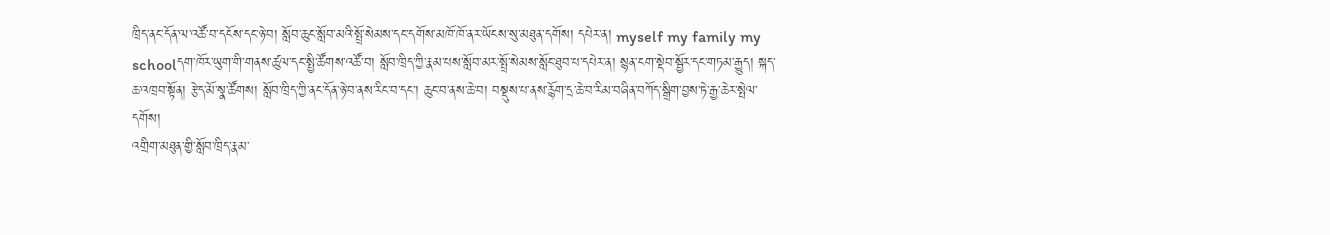ཁྲིད་ནང་དོན་ལ་འཚོ་བ་དངོས་དང་ཉེ་བ། སློབ་ཆུང་སློབ་མའི་སྤྲོ་སེམས་དང་དགོས་མཁོ་ཁོ་ནར་ཡོངས་སུ་མཐུན་དགོས། དཔེར་ན། myself my family my schoolདག་ཁོར་ཡུག་གི་གནས་ཚུལ་དང་སྤྱི་ཚོགས་འཚོ་བ། སློབ་ཁྲིད་ཀྱི་རྣམ་པས་སློབ་མར་སྤྲོ་སེམས་སློང་ཐུབ་པ་དཔེར་ན། སྙན་ངག་སྡེབ་སྦྱོར་དང་གཏམ་རྒྱུད། སྐད་ཆ་འཁྲབ་སྟོན། རྩེད་མོ་སྣ་ཚོགས། སློབ་ཁྲིད་ཀྱི་ནང་དོན་ཉེ་བ་ནས་རིང་བ་དང་། ཆུང་བ་ནས་ཆེ་བ། བསྡུས་པ་ནས་རྙོག་དྲ་ཆེ་བ་རིམ་བཞིན་བཀོད་སྒྲིག་བྱས་ཏེ་རྒྱ་ཆེར་སྤེལ་དགོས།
འགྲིག་མཐུན་གྱི་སློབ་ཁྲིད་རྣམ་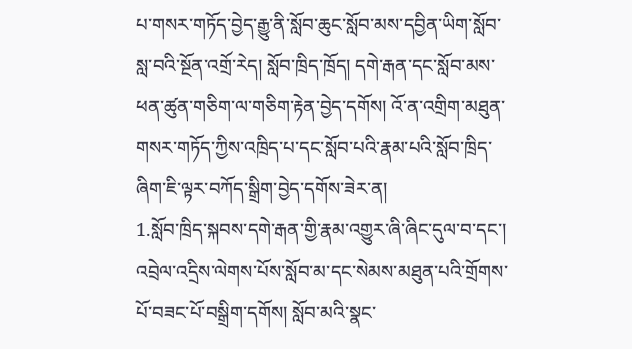པ་གསར་གཏོད་བྱེད་རྒྱུ་ནི་སློབ་ཆུང་སློབ་མས་དབྱིན་ཡིག་སློབ་སླ་བའི་སྔོན་འགྲོ་རེད། སློབ་ཁྲིད་ཁྲོད། དགེ་རྒན་དང་སློབ་མས་ཕན་ཚུན་གཅིག་ལ་གཅིག་རྟེན་བྱེད་དགོས། འོ་ན་འགྲིག་མཐུན་གསར་གཏོད་ཀྱིས་འཁྲིད་པ་དང་སློབ་པའི་རྣམ་པའི་སློབ་ཁྲིད་ཞིག་ཇི་ལྟར་བཀོད་སྒྲིག་བྱེད་དགོས་ཟེར་ན།
1.སློབ་ཁྲིད་སྐབས་དགེ་རྒན་གྱི་རྣམ་འགྱུར་ཞི་ཞིང་དུལ་བ་དང་། འབྲེལ་འདྲིས་ལེགས་པོས་སློབ་མ་དང་སེམས་མཐུན་པའི་གྲོགས་པོ་བཟང་པོ་བསྒྲིག་དགོས། སློབ་མའི་སྣང་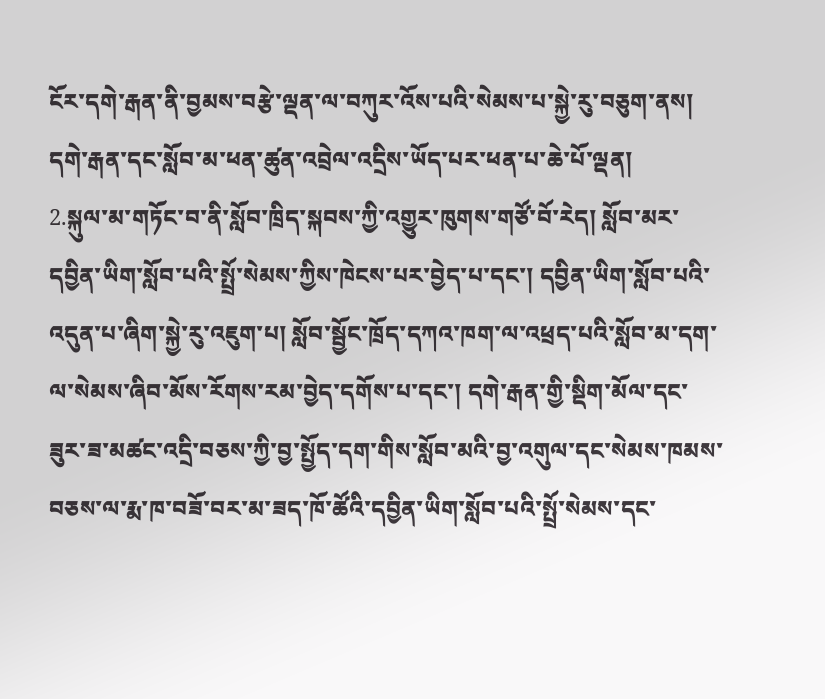ངོར་དགེ་རྒན་ནི་བྱམས་བརྩེ་ལྡན་ལ་བཀུར་འོས་པའི་སེམས་པ་སྐྱེ་རུ་བཅུག་ནས། དགེ་རྒན་དང་སློབ་མ་ཕན་ཚུན་འབྲེལ་འདྲིས་ཡོད་པར་ཕན་པ་ཆེ་པོ་ལྡན།
2.སྐུལ་མ་གཏོང་བ་ནི་སློབ་ཁྲིད་སྐབས་ཀྱི་འགྱུར་ཁུགས་གཙོ་བོ་རེད། སློབ་མར་དབྱིན་ཡིག་སློབ་པའི་སྤྲོ་སེམས་ཀྱིས་ཁེངས་པར་བྱེད་པ་དང་། དབྱིན་ཡིག་སློབ་པའི་འདུན་པ་ཞིག་སྐྱེ་རུ་འཇུག་པ། སློབ་སྦྱོང་ཁྲོད་དཀའ་ཁག་ལ་འཕྲད་པའི་སློབ་མ་དག་ལ་སེམས་ཞིབ་མོས་རོགས་རམ་བྱེད་དགོས་པ་དང་། དགེ་རྒན་གྱི་སྡིག་མོལ་དང་ཟུར་ཟ་མཚང་འདྲི་བཅས་ཀྱི་བྱ་སྤྱོད་དག་གིས་སློབ་མའི་བྱ་འགུལ་དང་སེམས་ཁམས་བཅས་ལ་རྨ་ཁ་བཟོ་བར་མ་ཟད་ཁོ་ཚོའི་དབྱིན་ཡིག་སློབ་པའི་སྤྲོ་སེམས་དང་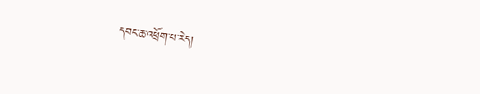དབང་ཆ་འཕྲོག་པ་རེད།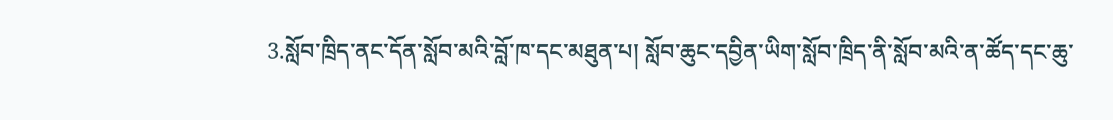3.སློབ་ཁྲིད་ནང་དོན་སློབ་མའི་བློ་ཁ་དང་མཐུན་པ། སློབ་ཆུང་དབྱིན་ཡིག་སློབ་ཁྲིད་ནི་སློབ་མའི་ན་ཚོད་དང་ཆུ་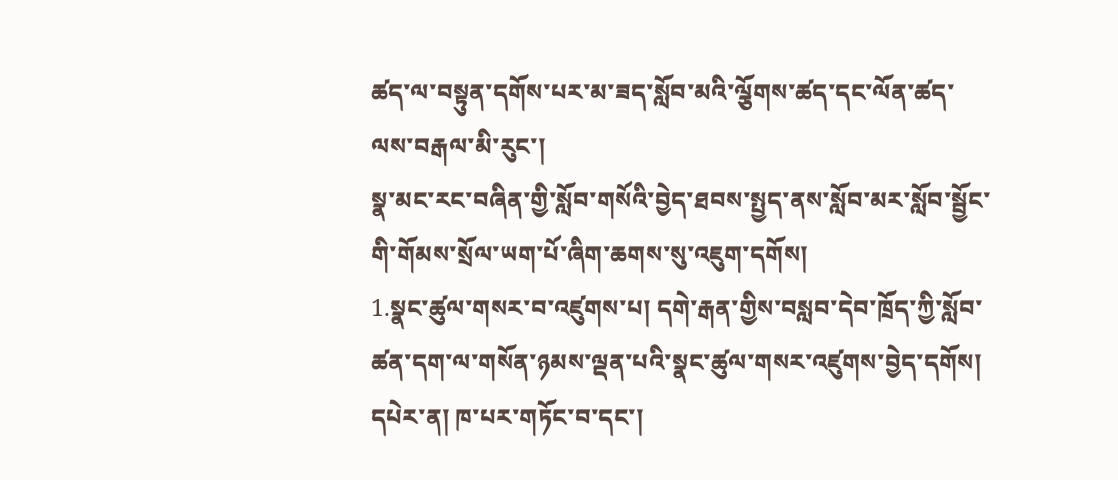ཚད་ལ་བསྟུན་དགོས་པར་མ་ཟད་སློབ་མའི་ལྕོགས་ཚད་དང་ལོན་ཚད་ལས་བརྒལ་མི་རུང་།
སྣ་མང་རང་བཞིན་གྱི་སློབ་གསོའི་བྱེད་ཐབས་སྤྱད་ནས་སློབ་མར་སློབ་སྦྱོང་གི་གོམས་སྲོལ་ཡག་པོ་ཞིག་ཆགས་སུ་འཇུག་དགོས།
1.སྣང་ཚུལ་གསར་བ་འཛུགས་པ། དགེ་རྒན་གྱིས་བསླབ་དེབ་ཁྲོད་ཀྱི་སློབ་ཚན་དག་ལ་གསོན་ཉམས་ལྡན་པའི་སྣང་ཚུལ་གསར་འཛུགས་བྱེད་དགོས། དཔེར་ན། ཁ་པར་གཏོང་བ་དང་།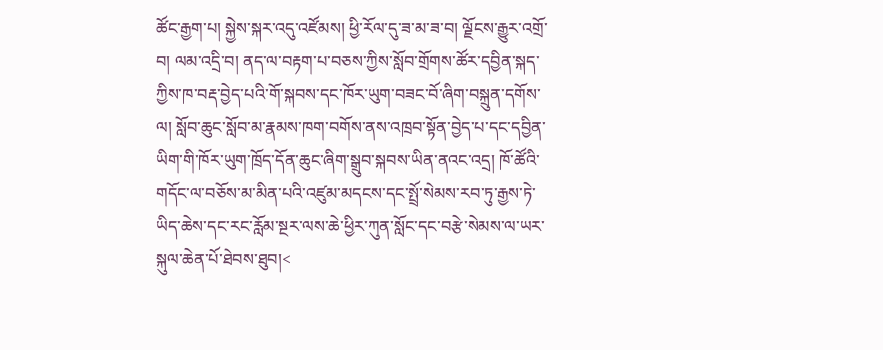ཚོང་རྒྱག་པ། སྐྱེས་སྐར་འདུ་འཛོམས། ཕྱི་རོལ་དུ་ཟ་མ་ཟ་བ། ལྗོངས་རྒྱུར་འགྲོ་བ། ལམ་འདྲི་བ། ནད་ལ་བརྟག་པ་བཅས་ཀྱིས་སློབ་གྲོགས་ཚོར་དབྱིན་སྐད་ཀྱིས་ཁ་བརྡ་བྱེད་པའི་གོ་སྐབས་དང་ཁོར་ཡུག་བཟང་བོ་ཞིག་བསྐྲུན་དགོས་ལ། སློབ་ཆུང་སློབ་མ་རྣམས་ཁག་བགོས་ནས་འཁྲབ་སྟོན་བྱེད་པ་དང་དབྱིན་ཡིག་གི་ཁོར་ཡུག་ཁྲོད་དོན་ཆུང་ཞིག་སྒྲུབ་སྐབས་ཡིན་ནའང་འདྲ། ཁོ་ཚོའི་གདོང་ལ་བཅོས་མ་མིན་པའི་འཛུམ་མདངས་དང་སྤྲོ་སེམས་རབ་ཏུ་རྒྱས་ཏེ་ཡིད་ཆེས་དང་རང་རློམ་སྔར་ལས་ཆེ་ཕྱིར་ཀུན་སློང་དང་བརྩེ་སེམས་ལ་ཡར་སྐུལ་ཆེན་པོ་ཐེབས་ཐུབ།<